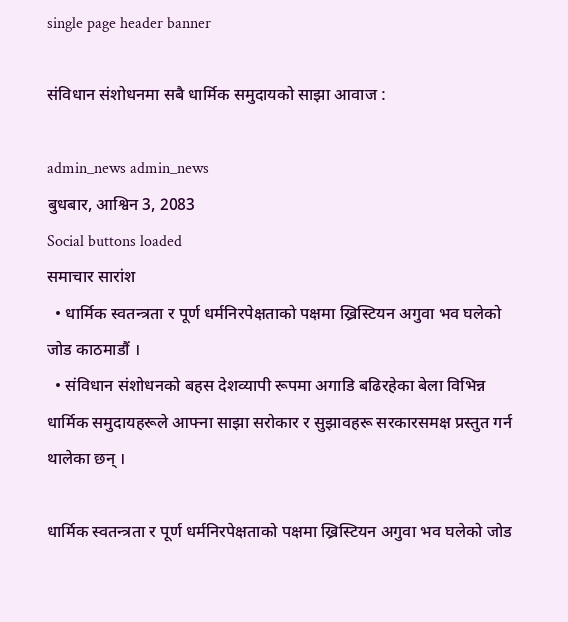single page header banner

संविधान संशोधनमा सबै धार्मिक समुदायको साझा आवाज :

admin_news admin_news
बुधबार, आश्विन 3, 2083
Social buttons loaded
समाचार सारांश
  • धार्मिक स्वतन्त्रता र पूर्ण धर्मनिरपेक्षताको पक्षमा ख्रिस्टियन अगुवा भव घलेको जोड काठमाडौं ।
  • संविधान संशोधनको बहस देशव्यापी रूपमा अगाडि बढिरहेका बेला विभिन्न धार्मिक समुदायहरूले आफ्ना साझा सरोकार र सुझावहरू सरकारसमक्ष प्रस्तुत गर्न थालेका छन् ।

धार्मिक स्वतन्त्रता र पूर्ण धर्मनिरपेक्षताको पक्षमा ख्रिस्टियन अगुवा भव घलेको जोड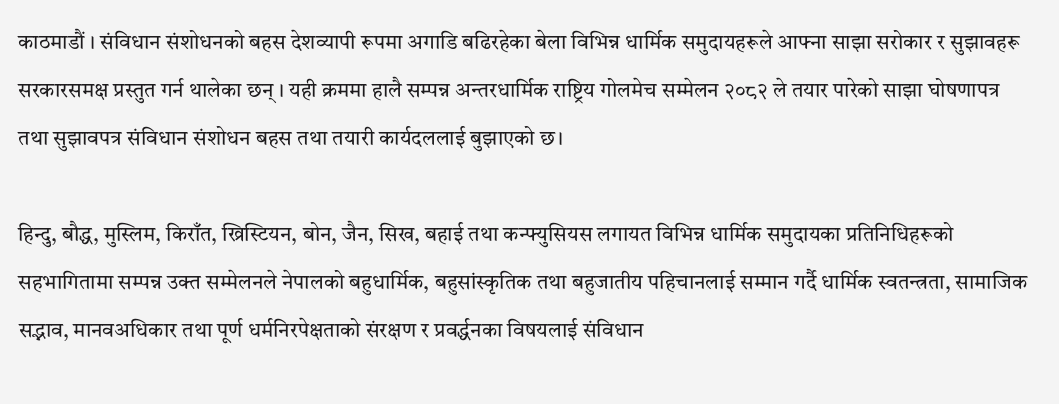काठमाडौं । संविधान संशोधनको बहस देशव्यापी रूपमा अगाडि बढिरहेका बेला विभिन्न धार्मिक समुदायहरूले आफ्ना साझा सरोकार र सुझावहरू सरकारसमक्ष प्रस्तुत गर्न थालेका छन् । यही क्रममा हालै सम्पन्न अन्तरधार्मिक राष्ट्रिय गोलमेच सम्मेलन २०८२ ले तयार पारेको साझा घोषणापत्र तथा सुझावपत्र संविधान संशोधन बहस तथा तयारी कार्यदललाई बुझाएको छ।

हिन्दु, बौद्ध, मुस्लिम, किराँत, ख्रिस्टियन, बोन, जैन, सिख, बहाई तथा कन्फ्युसियस लगायत विभिन्न धार्मिक समुदायका प्रतिनिधिहरूको सहभागितामा सम्पन्न उक्त सम्मेलनले नेपालको बहुधार्मिक, बहुसांस्कृतिक तथा बहुजातीय पहिचानलाई सम्मान गर्दै धार्मिक स्वतन्त्रता, सामाजिक सद्भाव, मानवअधिकार तथा पूर्ण धर्मनिरपेक्षताको संरक्षण र प्रवर्द्धनका विषयलाई संविधान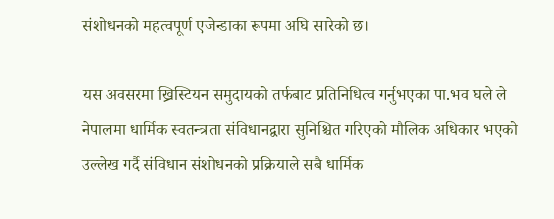संशोधनको महत्वपूर्ण एजेन्डाका रूपमा अघि सारेको छ।

यस अवसरमा ख्रिस्टियन समुदायको तर्फबाट प्रतिनिधित्व गर्नुभएका पा.भव घले ले नेपालमा धार्मिक स्वतन्त्रता संविधानद्वारा सुनिश्चित गरिएको मौलिक अधिकार भएको उल्लेख गर्दै संविधान संशोधनको प्रक्रियाले सबै धार्मिक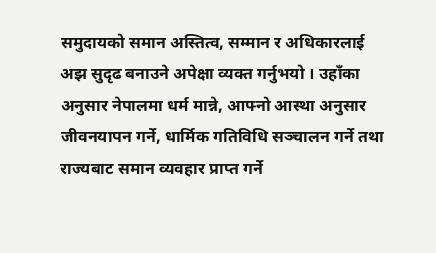समुदायको समान अस्तित्व, सम्मान र अधिकारलाई अझ सुदृढ बनाउने अपेक्षा व्यक्त गर्नुभयो । उहाँका अनुसार नेपालमा धर्म मान्ने, आफ्नो आस्था अनुसार जीवनयापन गर्ने, धार्मिक गतिविधि सञ्चालन गर्ने तथा राज्यबाट समान व्यवहार प्राप्त गर्ने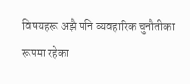विषयहरू अझै पनि व्यवहारिक चुनौतीका रूपमा रहेका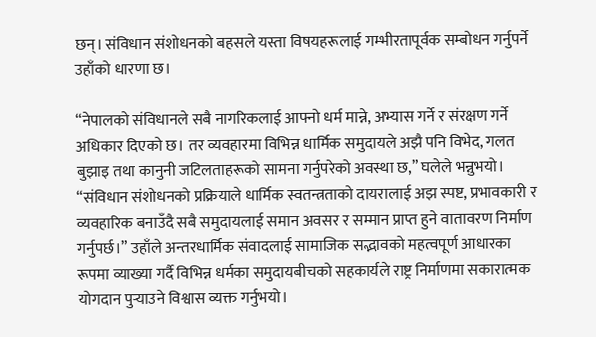छन्। संविधान संशोधनको बहसले यस्ता विषयहरूलाई गम्भीरतापूर्वक सम्बोधन गर्नुपर्ने उहाँको धारणा छ।

“नेपालको संविधानले सबै नागरिकलाई आफ्नो धर्म मान्ने, अभ्यास गर्ने र संरक्षण गर्ने अधिकार दिएको छ। तर व्यवहारमा विभिन्न धार्मिक समुदायले अझै पनि विभेद, गलत बुझाइ तथा कानुनी जटिलताहरूको सामना गर्नुपरेको अवस्था छ,” घलेले भन्नुभयो। “संविधान संशोधनको प्रक्रियाले धार्मिक स्वतन्त्रताको दायरालाई अझ स्पष्ट, प्रभावकारी र व्यवहारिक बनाउँदै सबै समुदायलाई समान अवसर र सम्मान प्राप्त हुने वातावरण निर्माण गर्नुपर्छ।” उहाँले अन्तरधार्मिक संवादलाई सामाजिक सद्भावको महत्वपूर्ण आधारका रूपमा व्याख्या गर्दै विभिन्न धर्मका समुदायबीचको सहकार्यले राष्ट्र निर्माणमा सकारात्मक योगदान पुर्‍याउने विश्वास व्यक्त गर्नुभयो।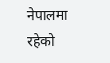नेपालमा रहेको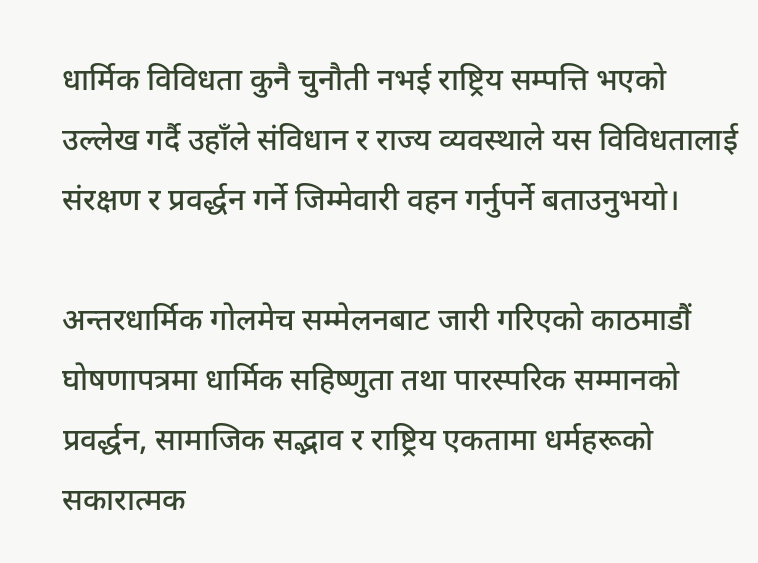धार्मिक विविधता कुनै चुनौती नभई राष्ट्रिय सम्पत्ति भएको उल्लेख गर्दै उहाँले संविधान र राज्य व्यवस्थाले यस विविधतालाई संरक्षण र प्रवर्द्धन गर्ने जिम्मेवारी वहन गर्नुपर्ने बताउनुभयो।

अन्तरधार्मिक गोलमेच सम्मेलनबाट जारी गरिएको काठमाडौं घोषणापत्रमा धार्मिक सहिष्णुता तथा पारस्परिक सम्मानको प्रवर्द्धन, सामाजिक सद्भाव र राष्ट्रिय एकतामा धर्महरूको सकारात्मक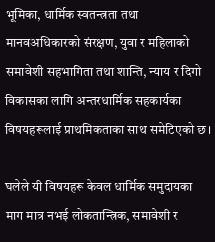भूमिका, धार्मिक स्वतन्त्रता तथा मानवअधिकारको संरक्षण, युवा र महिलाको समावेशी सहभागिता तथा शान्ति, न्याय र दिगो विकासका लागि अन्तरधार्मिक सहकार्यका विषयहरूलाई प्राथमिकताका साथ समेटिएको छ।

घलेले यी विषयहरू केवल धार्मिक समुदायका माग मात्र नभई लोकतान्त्रिक, समावेशी र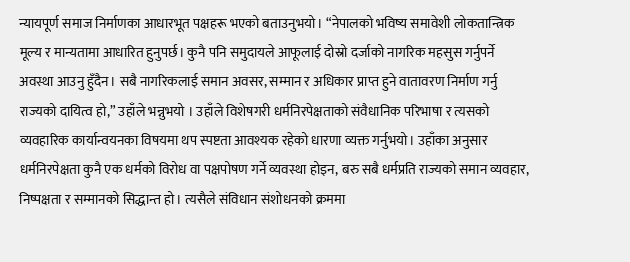न्यायपूर्ण समाज निर्माणका आधारभूत पक्षहरू भएको बताउनुभयो। “नेपालको भविष्य समावेशी लोकतान्त्रिक मूल्य र मान्यतामा आधारित हुनुपर्छ। कुनै पनि समुदायले आफूलाई दोस्रो दर्जाको नागरिक महसुस गर्नुपर्ने अवस्था आउनु हुँदैन। सबै नागरिकलाई समान अवसर, सम्मान र अधिकार प्राप्त हुने वातावरण निर्माण गर्नु राज्यको दायित्व हो,” उहाँले भन्नुभयो । उहाँले विशेषगरी धर्मनिरपेक्षताको संवैधानिक परिभाषा र त्यसको व्यवहारिक कार्यान्वयनका विषयमा थप स्पष्टता आवश्यक रहेको धारणा व्यक्त गर्नुभयो। उहाँका अनुसार धर्मनिरपेक्षता कुनै एक धर्मको विरोध वा पक्षपोषण गर्ने व्यवस्था होइन, बरु सबै धर्मप्रति राज्यको समान व्यवहार, निष्पक्षता र सम्मानको सिद्धान्त हो। त्यसैले संविधान संशोधनको क्रममा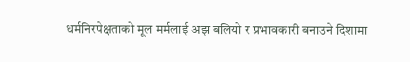धर्मनिरपेक्षताको मूल मर्मलाई अझ बलियो र प्रभावकारी बनाउने दिशामा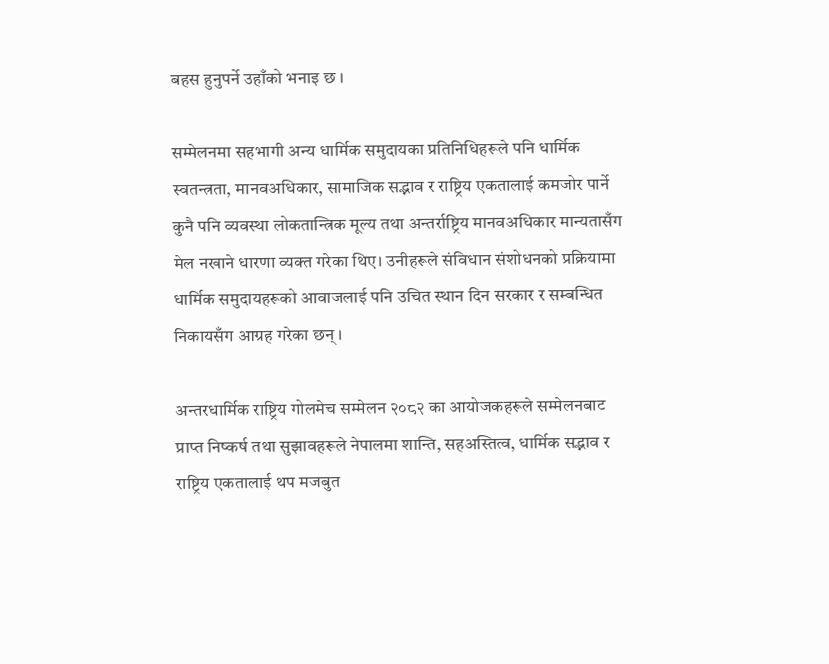बहस हुनुपर्ने उहाँको भनाइ छ ।

सम्मेलनमा सहभागी अन्य धार्मिक समुदायका प्रतिनिधिहरूले पनि धार्मिक स्वतन्त्रता, मानवअधिकार, सामाजिक सद्भाव र राष्ट्रिय एकतालाई कमजोर पार्ने कुनै पनि व्यवस्था लोकतान्त्रिक मूल्य तथा अन्तर्राष्ट्रिय मानवअधिकार मान्यतासँग मेल नखाने धारणा व्यक्त गरेका थिए। उनीहरूले संविधान संशोधनको प्रक्रियामा धार्मिक समुदायहरूको आवाजलाई पनि उचित स्थान दिन सरकार र सम्बन्धित निकायसँग आग्रह गरेका छन् ।

अन्तरधार्मिक राष्ट्रिय गोलमेच सम्मेलन २०८२ का आयोजकहरूले सम्मेलनबाट प्राप्त निष्कर्ष तथा सुझावहरूले नेपालमा शान्ति, सहअस्तित्व, धार्मिक सद्भाव र राष्ट्रिय एकतालाई थप मजबुत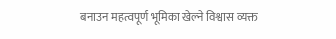बनाउन महत्वपूर्ण भूमिका खेल्ने विश्वास व्यक्त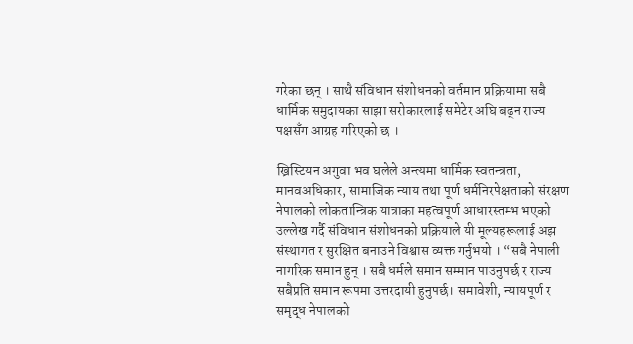गरेका छन् । साथै संविधान संशोधनको वर्तमान प्रक्रियामा सबै धार्मिक समुदायका साझा सरोकारलाई समेटेर अघि बढ्न राज्य पक्षसँग आग्रह गरिएको छ ।

ख्रिस्टियन अगुवा भव घलेले अन्त्यमा धार्मिक स्वतन्त्रता, मानवअधिकार, सामाजिक न्याय तथा पूर्ण धर्मनिरपेक्षताको संरक्षण नेपालको लोकतान्त्रिक यात्राका महत्वपूर्ण आधारस्तम्भ भएको उल्लेख गर्दै संविधान संशोधनको प्रक्रियाले यी मूल्यहरूलाई अझ संस्थागत र सुरक्षित बनाउने विश्वास व्यक्त गर्नुभयो । “सबै नेपाली नागरिक समान हुन् । सबै धर्मले समान सम्मान पाउनुपर्छ र राज्य सबैप्रति समान रूपमा उत्तरदायी हुनुपर्छ। समावेशी, न्यायपूर्ण र समृद्ध नेपालको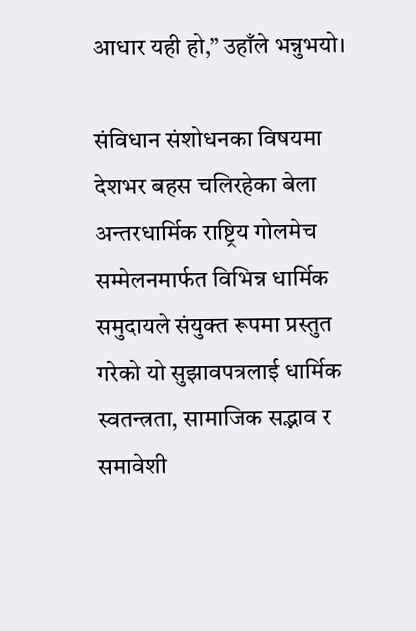आधार यही हो,” उहाँले भन्नुभयो।

संविधान संशोधनका विषयमा देशभर बहस चलिरहेका बेला अन्तरधार्मिक राष्ट्रिय गोलमेच सम्मेलनमार्फत विभिन्न धार्मिक समुदायले संयुक्त रूपमा प्रस्तुत गरेको यो सुझावपत्रलाई धार्मिक स्वतन्त्रता, सामाजिक सद्भाव र समावेशी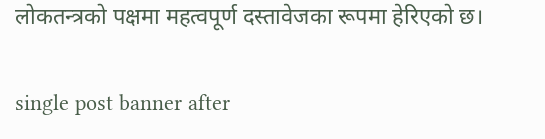लोकतन्त्रको पक्षमा महत्वपूर्ण दस्तावेजका रूपमा हेरिएको छ।

single post banner after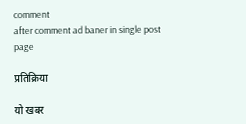comment
after comment ad baner in single post page

प्रतिक्रिया

यो खबर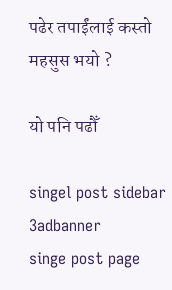पढेर तपाईंलाई कस्तो महसुस भयो ?

यो पनि पढौँ

singel post sidebar 3adbanner
singe post page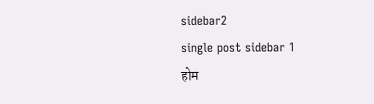sidebar2
single post sidebar 1
होम